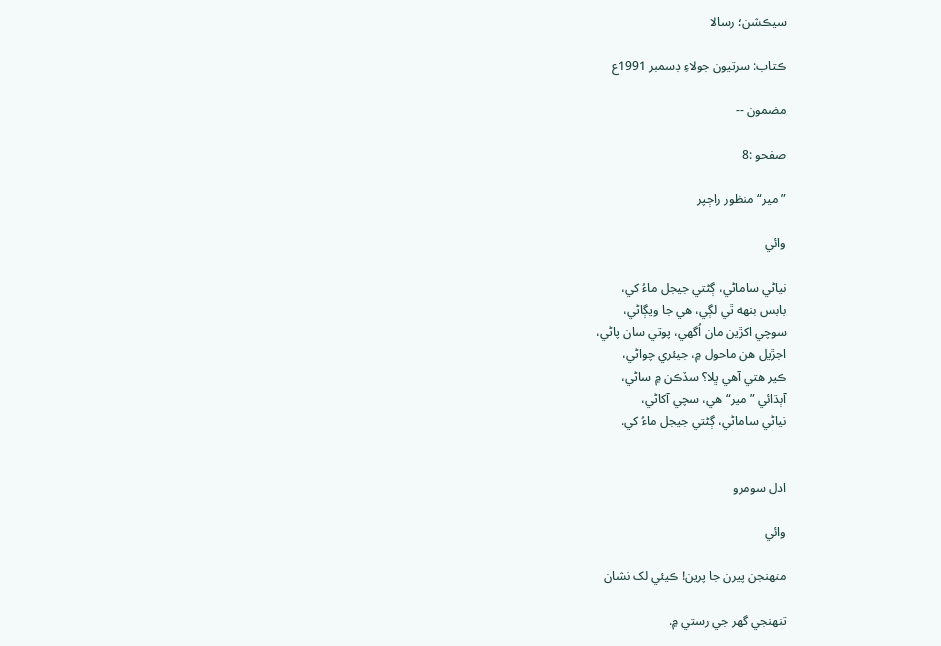سيڪشن؛ رسالا

ڪتاب: سرتيون جولاءِ ڊسمبر 1991ع

مضمون --

صفحو :8

”مير“ منظور راڄپر

وائي

نياڻي ساماڻي، ڳڻتي جيجل ماءُ کي،
بابس بنهه ٿي لڳي، هي جا ويڳاڻي،
سوچي اکڙين مان اُگهي، پوتي سان پاڻي،
اجڙيل هن ماحول ۾، جيئري چواڻي،
ڪير هتي آهي ڀلا؟ سڏڪن ۾ ساڻي،
آٻڌائي ”مير“ هي، سچي آکاڻي،
نياڻي ساماڻي، ڳڻتي جيجل ماءُ کي.


ادل سومرو

وائي

منهنجن پيرن جا پرين! ڪيئي لک نشان

تنهنجي گهر جي رستي ۾.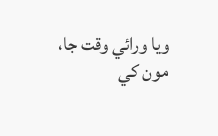ويا ورائي وقت جا، مون کي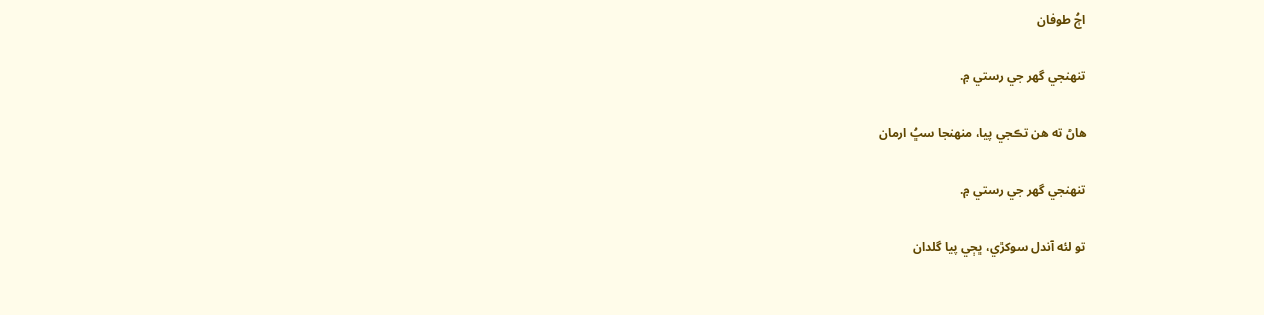اڄُ طوفان

تنهنجي گهر جي رستي ۾.

هاڻ ته هن تڪجي پيا، منهنجا سڀُ ارمان

تنهنجي گهر جي رستي ۾.

تو لئه آندل سوکڙي، ڀڄي پيا گلدان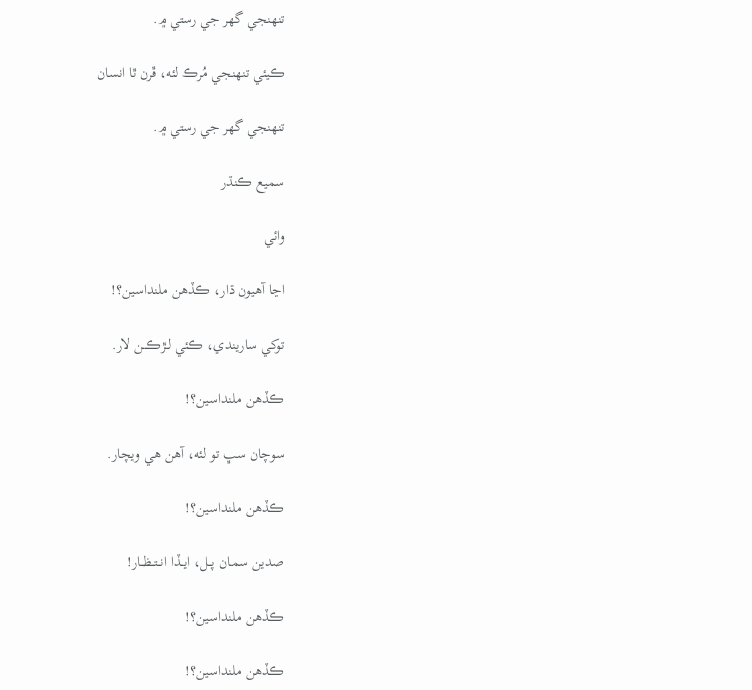تنهنجي گهر جي رستي ۾.

ڪيئي تنهنجي مُرڪ لئه، ڦرن ٿا انسان

تنهنجي گهر جي رستي ۾.

سميع ڪنڌر

وائي

اڃا آهيون ڌار، ڪڏهن ملنداسين؟!

توکي ساريندي، ڪئي لــڙڪــن لار.

ڪڏهن ملنداسين؟!

سوچان سڀ تو لئه، آهن هي ويچار.

ڪڏهن ملنداسين؟!

صدين سمـان پــل، ايــڏا انــتــظــار!

ڪڏهن ملنداسين؟!

ڪڏهن ملنداسين؟!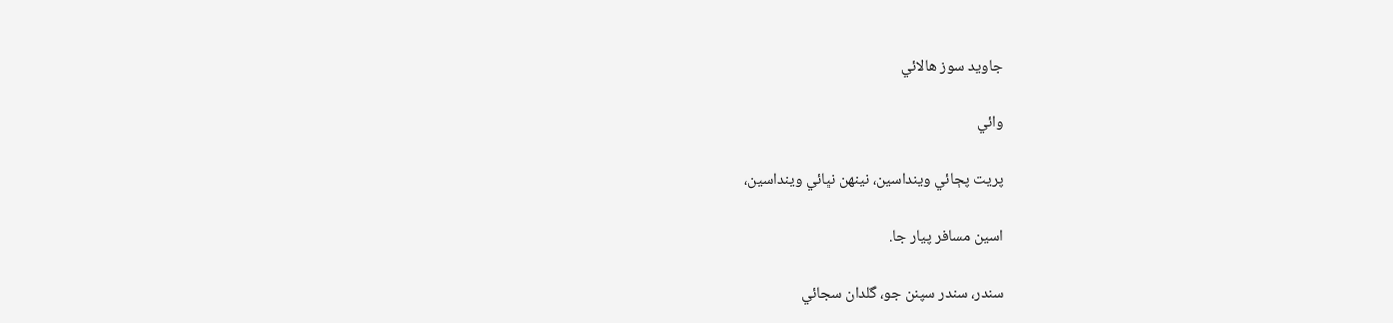جاويد سوز هالائي

وائي

پريت پڄائي وينداسين، نينهن نڀائي وينداسين،

اسين مسافر پيار جا.

سندر، سندر سپنن جو، گلدان سجائي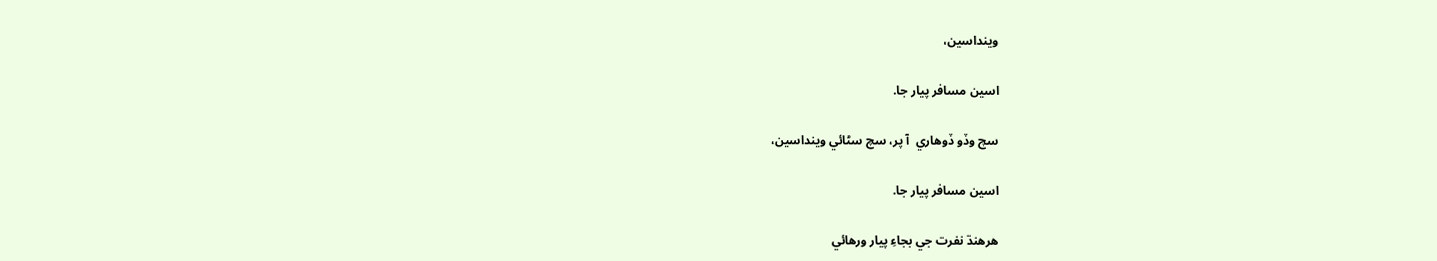وينداسين،

اسين مسافر پيار جا.

سچ وڏو ڏوهاري  آ پر، سچ سڻائي وينداسين،

اسين مسافر پيار جا.

هرهنڌ نفرت جي بجاءِ پيار ورهائي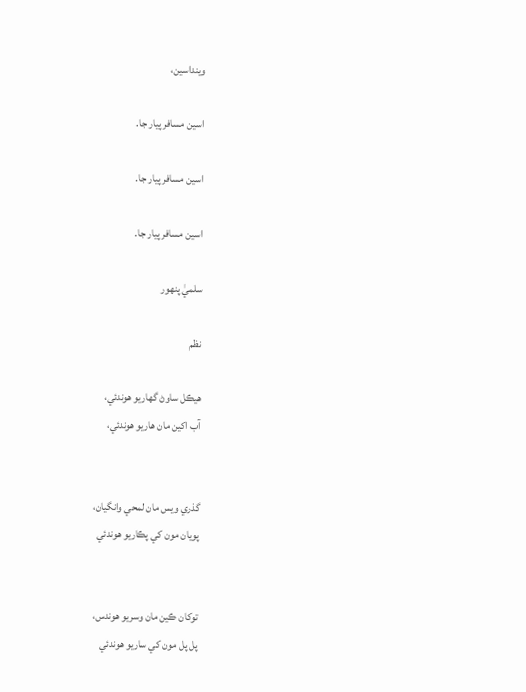وينداسين،

اسين مسافر پيار جا.

اسين مسافر پيار جا.

اسين مسافر پيار جا.

سلميٰ پنهور

نظم

هيڪل ساوڻ گهاريو هوندئي،
آب اکين مان هاريو هوندئي،


گذري ويس مان لمحي وانگيان،
پويان مون کي پڪاريو هوندئي


توکان ڪين مان وسريو هوندس،
پل پل مون کي ساريو هوندئي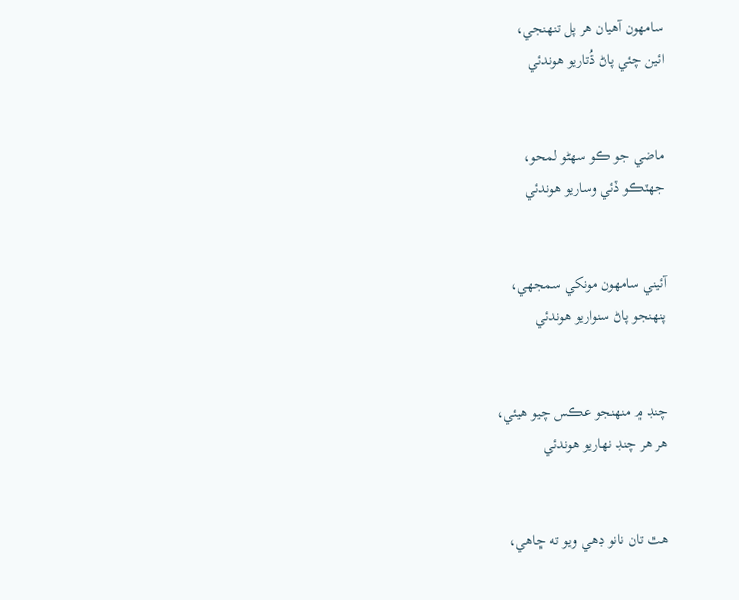سامهون آهيان هر پل تنهنجي،
ائين چئي پاڻ ڌُتاريو هوندئي


ماضي جو ڪو سهڻو لمحو،
جهٽڪو ڏئي وساريو هوندئي


آئيني سامهون مونکي سمجهي،
پنهنجو پاڻ سنواريو هوندئي


چنڊ ۾ منهنجو عڪس چيو هيئي،
هر هر چنڊ نهاريو هوندئي


هٿ تان نانو ڊهي ويو ته ڇاهي،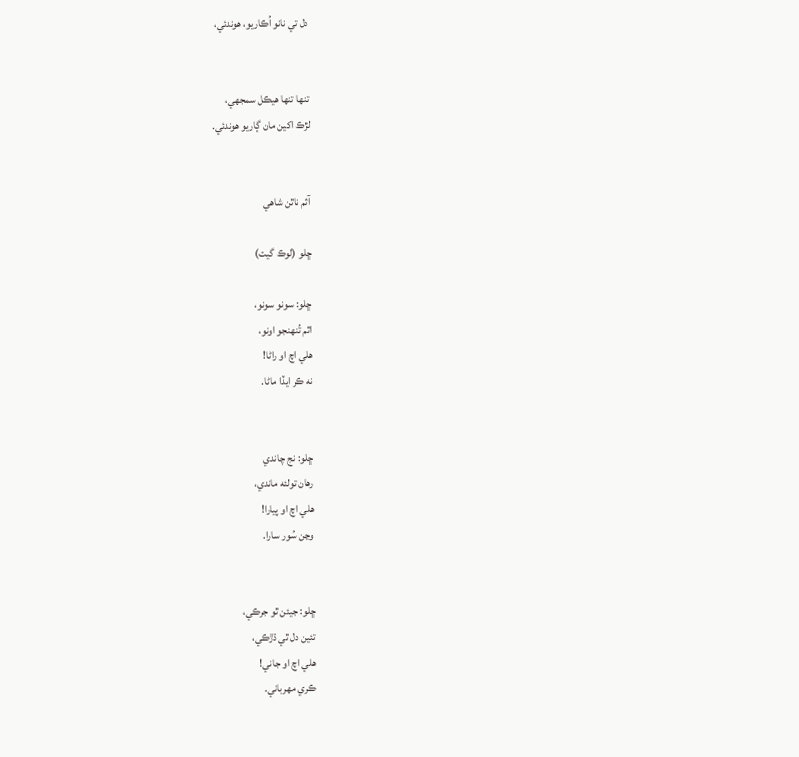دل تي نانو اُڪاريو، هوندئي،


تنها تنها هيڪل سمجهي،
لڙڪ اکين مان ڳاريو هوندئي.


آثم ناٿن شاهي

ڇلو (لوڪ گيت)

ڇلو: سونو سونو،
اٿم تُنهنجو اونو،
هلي اچ او راڻا!
نه ڪر ايڏا ماڻا.


ڇلو: نج چاندي
رهان تولئه ماندي،
هلي اچ او پيارا!
وڃن سُور سارا.


ڇلو: جيئن ٿو جرڪي،
تئين دل ٿي ڌڙڪي،
هلي اچ او جاني!
ڪري مهرباني.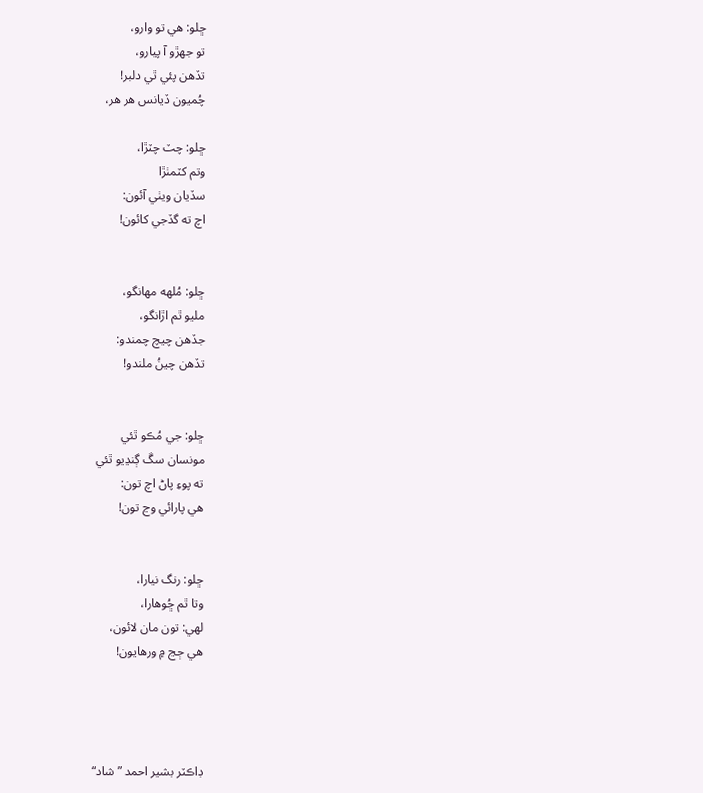ڇلو: هي تو وارو،
تو جهڙو آ پيارو،
تڏهن پئي ٿي دلبر!
چُميون ڏيانس هر هر،

ڇلو: چٽ چٽڙا،
وتم کٽمٺڙا
سڏيان ويٺي آئون:
اچ ته گڏجي کائون!


ڇلو: مُلهه مهانگو،
مليو ٿم اڙانگو،
جڏهن چيچ چمندو:
تڏهن چينُ ملندو!


ڇلو: جي مُڪو ٿئي
مونسان سڱ ڳنڍيو ٿئي
ته پوءِ پاڻ اچ تون:
هي پارائي وڃ تون!


ڇلو: رنگ نيارا،
وتا ٿم ڇُوهارا،
لهي: تون مان لائون،
هي ڄڃ ۾ ورهايون!




ڊاڪٽر بشير احمد ”شاد“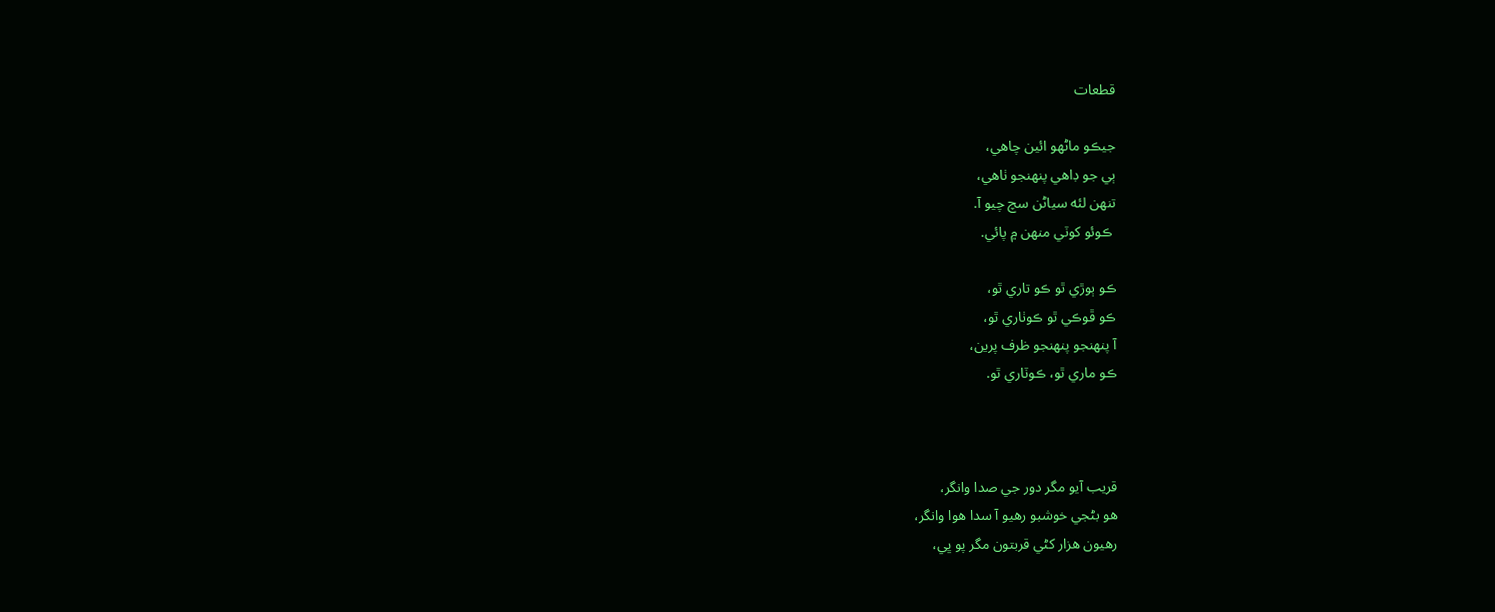قطعات

جيڪو ماڻهو ائين چاهي،
ٻي جو ڊاهي پنهنجو ٺاهي،
تنهن لئه سياڻن سچ چيو آ.
 ڪوئو کوٽي منهن ۾ پائي.

ڪو ٻوڙي ٿو ڪو تاري ٿو،
ڪو ڦوڪي ٿو ڪوٺاري ٿو،
آ پنهنجو پنهنجو ظرف پرين،
ڪو ماري ٿو، ڪوٽاري ٿو.



قريب آيو مگر دور جي صدا وانگر،
هو بڻجي خوشبو رهيو آ سدا هوا وانگر،
رهيون هزار کڻي قربتون مگر پو ڀي،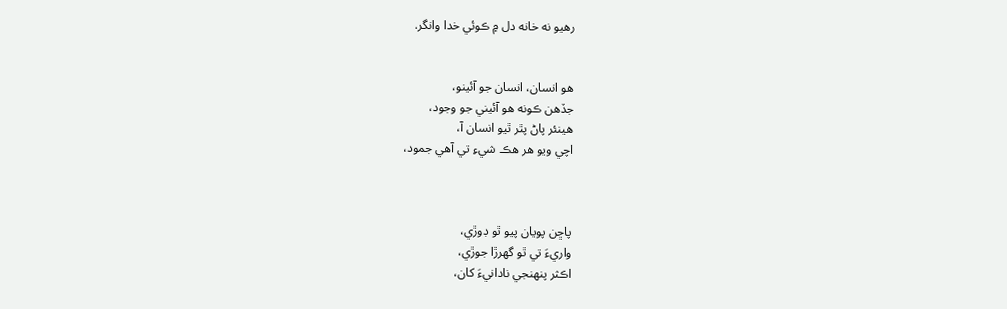رهيو نه خانه دل ۾ ڪوئي خدا وانگر.


هو انسان، انسان جو آئينو،
جڏهن ڪونه هو آئيني جو وجود،
هينئر پاڻ پٿر ٿيو انسان آ،
اچي ويو هر هڪ شيءِ تي آهي جمود،



پاڇن پويان پيو ٿو ڊوڙي،
واريءَ تي ٿو گهرڙا جوڙي،
اڪثر پنهنجي نادانيءَ کان،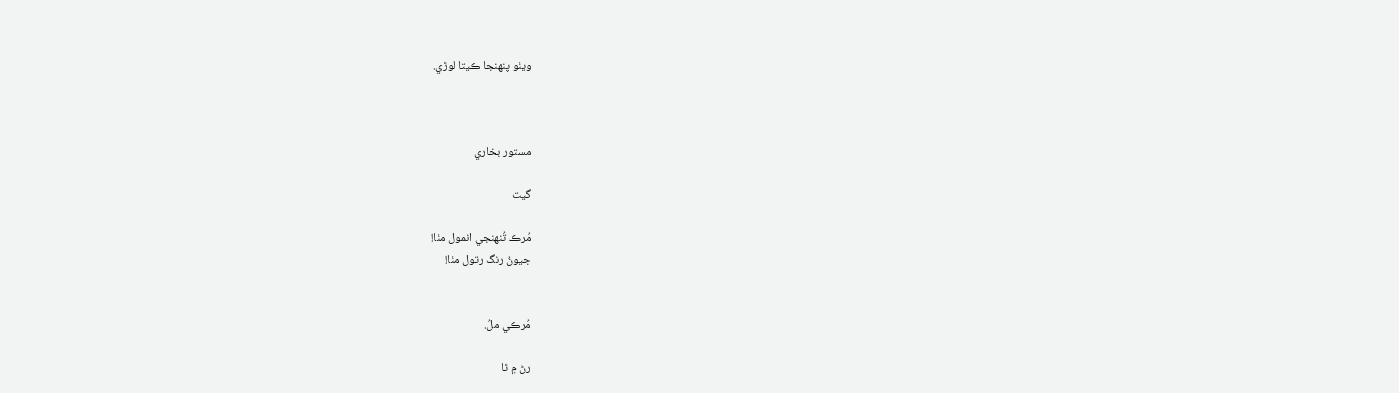ويٺو پنهنجا ڪيتا لوڙي.



مستور بخاري

گيت

مُرڪ تُنهنجي انمول مٺا!
جيونُ رنگ رتول مٺا!


مُرڪي ملُ.

رڻ ۾ ٿا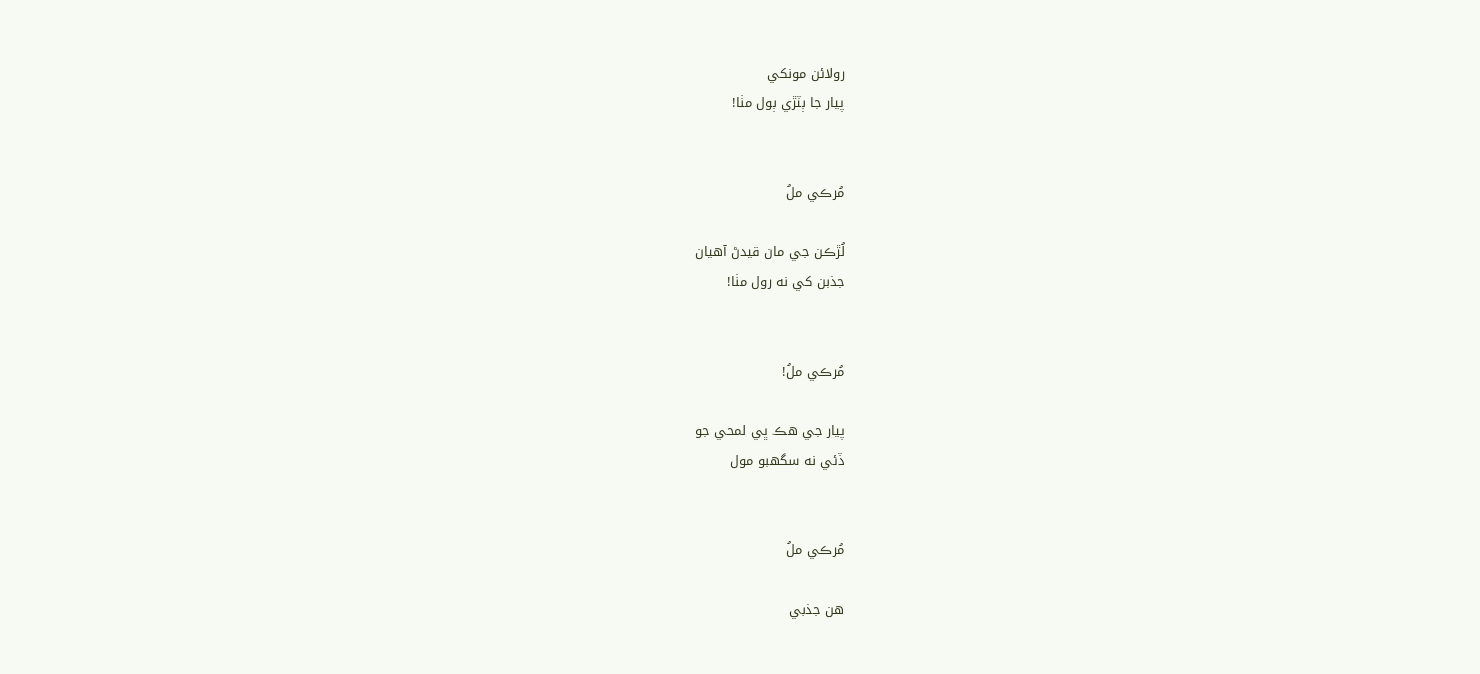رولائن مونکي
پيار جا ٻٽڙي ٻول مٺا!


مُرڪي ملُ

لُڙڪن جي مان قيدڻ آهيان
جذبن کي نه رول مٺا!


مُرڪي ملُ!

پيار جي هڪ ڀي لمحي جو
ڏئي نه سگهبو مول


مُرڪي ملُ

هن جذبي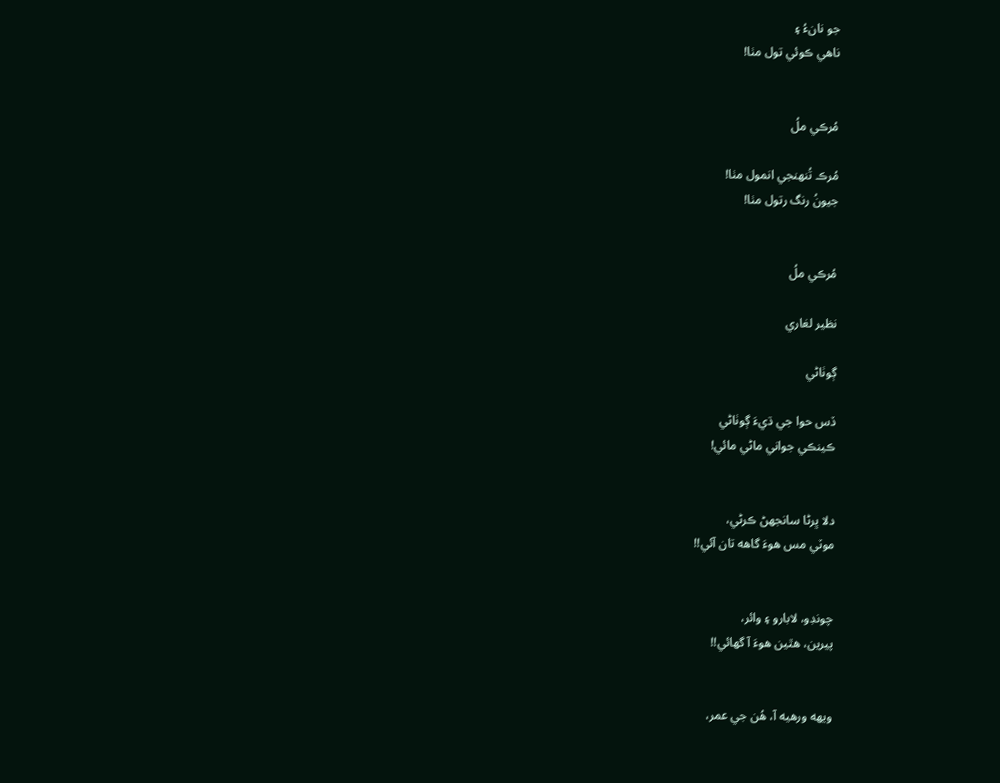جو نانءُ ۽
ناهي ڪوئي تول مٺا!


مُرڪي ملُ

مُرڪ تُنهنجي انمول مٺا!
جيونُ رنگ رتول مٺا!


مُرڪي ملُ

نظير لغاري

ڳوٺاڻي

ڏس حوا جي ڌيءَ ڳوٺاڻي
ڪينڪي جواني ماڻي مائي!


دلا ڀرڻا سانجهڻ ڪرڻي،
موٽي مس هوءَ گاهه تان آئي!!


چونڊو، لابارو ۽ وائر،
پيرين، هٿين هوءَ آ گهائي!!


ويهه ورهيه آ، هُن جي عمر،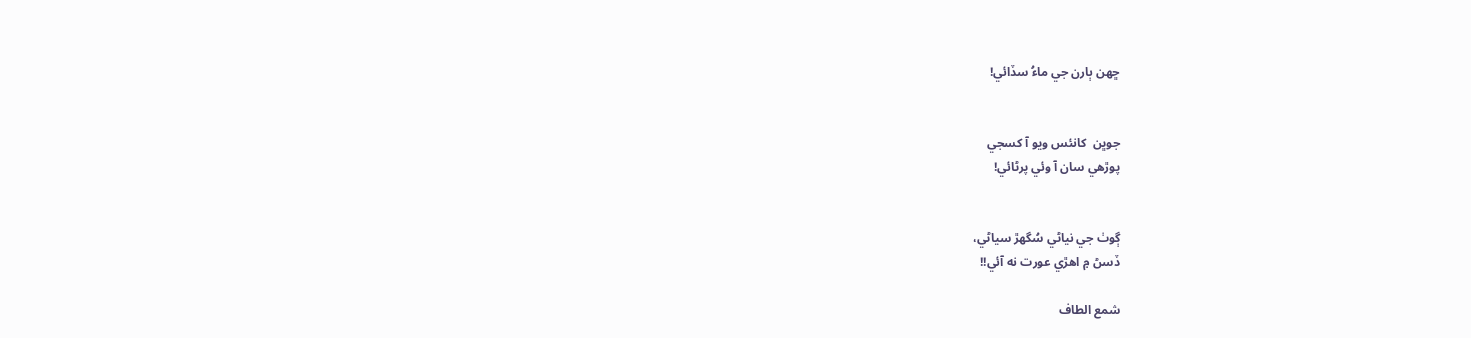ڇهن ٻارن جي ماءُ سڏائي!


جوڀن  کانئس ويو آ کسجي
پوڙهي سان آ وئي پرڻائي!


ڳوٺ جي نياڻي سُگهڙ سياڻي،
ڏسڻ ۾ اهڙي عورت نه آئي!!

شمع الطاف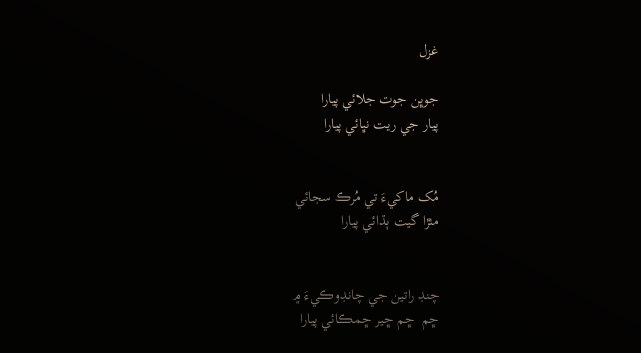غزل

جوڀن جوت جلائي پيارا
پيار جي ريت نڀائي پيارا


مُک ماکيءَ تي مُرڪ سجائي
مٺڙا گيت ٻڌائي پيارا


چنڊ راتين جي چانڊوڪيءَ ۾
ڇم  ڇم ڇير ڇمڪائي پيارا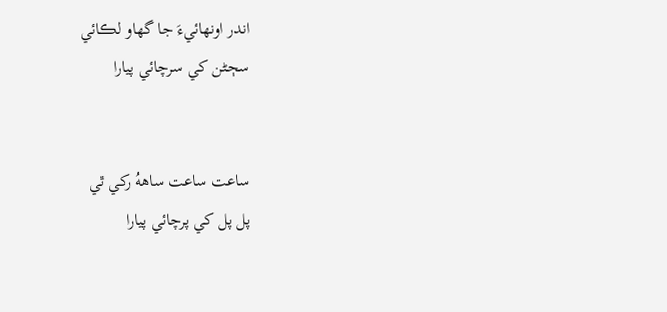اندر اونهائيءَ جا گهاو لڪائي
سڄڻن کي سرچائي پيارا


ساعت ساعت ساههُ رکي ٿي
پل پل کي پرچائي پيارا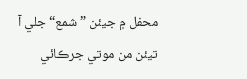محفل ۾ جيئن ”شمع“ جلي آ
تيئن من موتي جرڪائي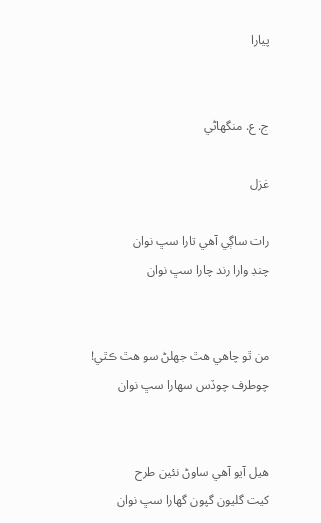پيارا


ج. ع. منگهاڻي

غزل

رات ساڳي آهي تارا سڀ نوان
چنڊ وارا رند چارا سڀ نوان


من ٿو چاهي هٿ جهلڻ سو هٿ ڪٿي!
چوطرف چوڏس سهارا سڀ نوان


هيل آيو آهي ساوڻ نئين طرح
کيت گليون گپون گهارا سڀ نوان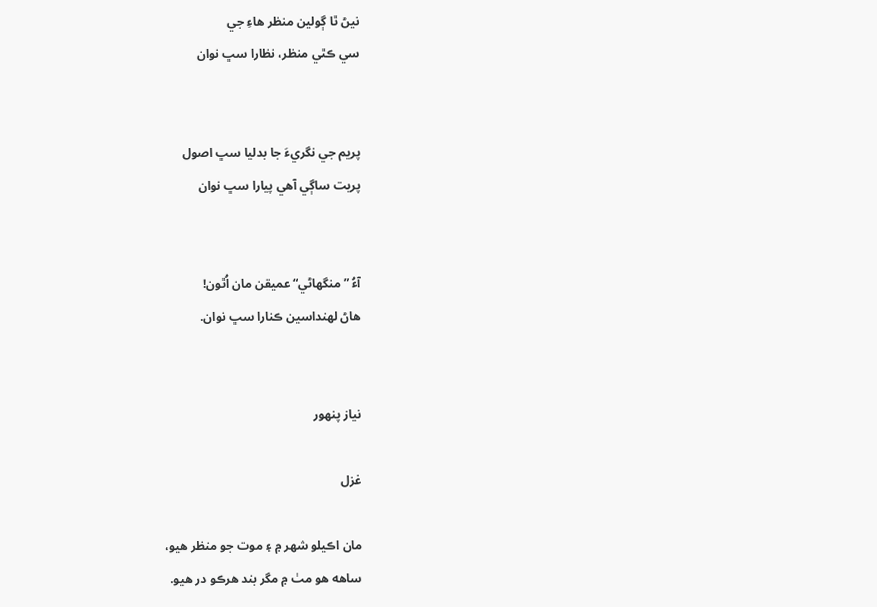نيڻ ٿا ڳولين منظر هاءِ جي
سي ڪٿي منظر، نظارا سڀ نوان


پريم جي نگريءَ جا بدليا سڀ اصول
پريت ساڳي آهي پيارا سڀ نوان


آءُ ”منگهاڻي“ عميقن مان اُٿون!
هاڻ لهنداسين ڪنارا سڀ نوان.


نياز پنهور

غزل

مان اڪيلو شهر ۾ ۽ موت جو منظر هيو،
ساهه هو مٺ ۾ مگر بند هرڪو در هيو.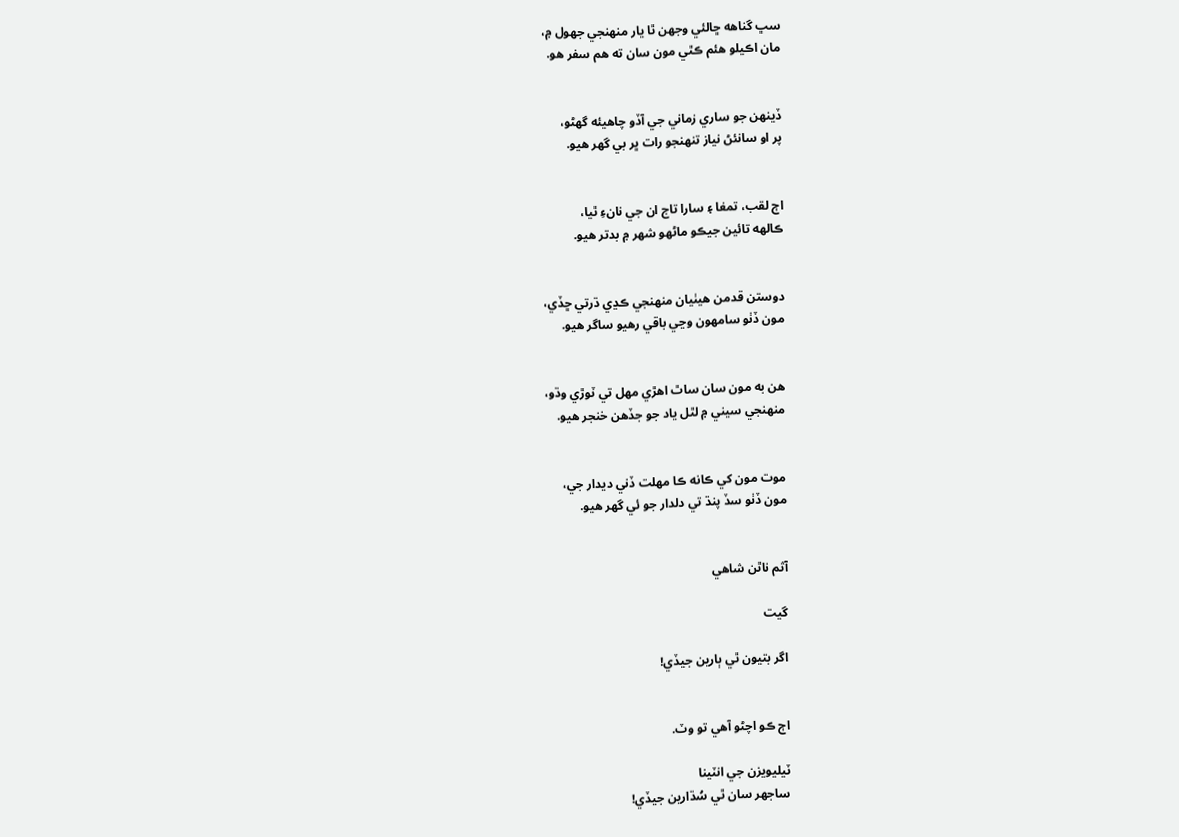سڀ گناهه ڇالئي وجهن ٿا يار منهنجي جهول ۾،
مان اڪيلو هئم ڪٿي مون سان ته هم سفر هو.


ڏينهن جو ساري زماني جي آڏو چاهيئه گهڻو،
پر او سانئڻ نياز تنهنجو رات ڀر بي گهر هيو.


اڄ لقب، تمغا ۽ سارا تاج ان جي نانءِ ٿيا،
ڪالهه تائين جيڪو ماڻهو شهر ۾ بدتر هيو.


دوستن قدمن هيٺيان منهنجي ڪڍي ڌرتي ڇڏي،
مون ڏٺو سامهون وڃي باقي رهيو ساگر هيو.


هن به مون سان ساٿ اهڙي مهل تي ٽوڙي وڌو،
منهنجي سيني ۾ لٿل ياد جو جڏهن خنجر هيو.


موت مون کي ڪانه ڪا مهلت ڏني ديدار جي،
مون ڏٺو سڏ پنڌ تي دلدار جو ئي گهر هيو.


آثم ناٿن شاهي

گيت

اگر بتيون ٿي ٻارين جيڏي!


اڄ ڪو اچڻو آهي تو وٽ.

ٽيليويزن جي انٽينا
ساجهر سان ٿي سُڌارين جيڏي!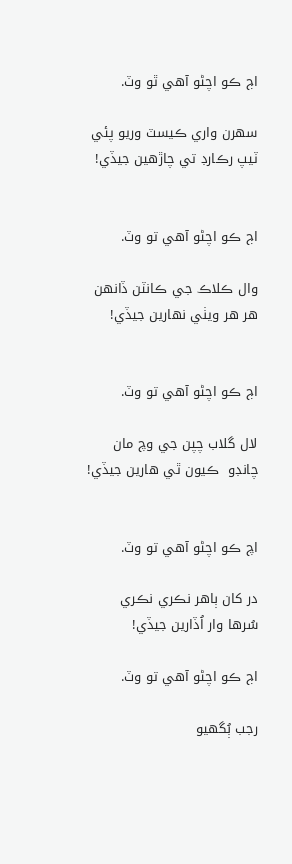اڄ ڪو اچڻو آهي ٿو وٽ.

سهرن واري ڪيسٽ وريو پئي
ٽيپ رڪارڊ تي چاڙهين جيڏي!


اڄ ڪو اچڻو آهي تو وٽ.

وال ڪلاڪ جي ڪانٽن ڏانهن
هر هر ويٺي نهارين جيڏي!


اڄ ڪو اچڻو آهي تو وٽ.

لال گلاب چپن جي وچ مان
چانڊو  ڪيون ٿي هارين جيڏي!


اچ ڪو اچڻو آهي تو وٽ.

در کان ٻاهر نڪري نڪري
سُرها وار اُڏارين جيڏي!

اڄ ڪو اچڻو آهي تو وٽ.

رجب ٻُگهيو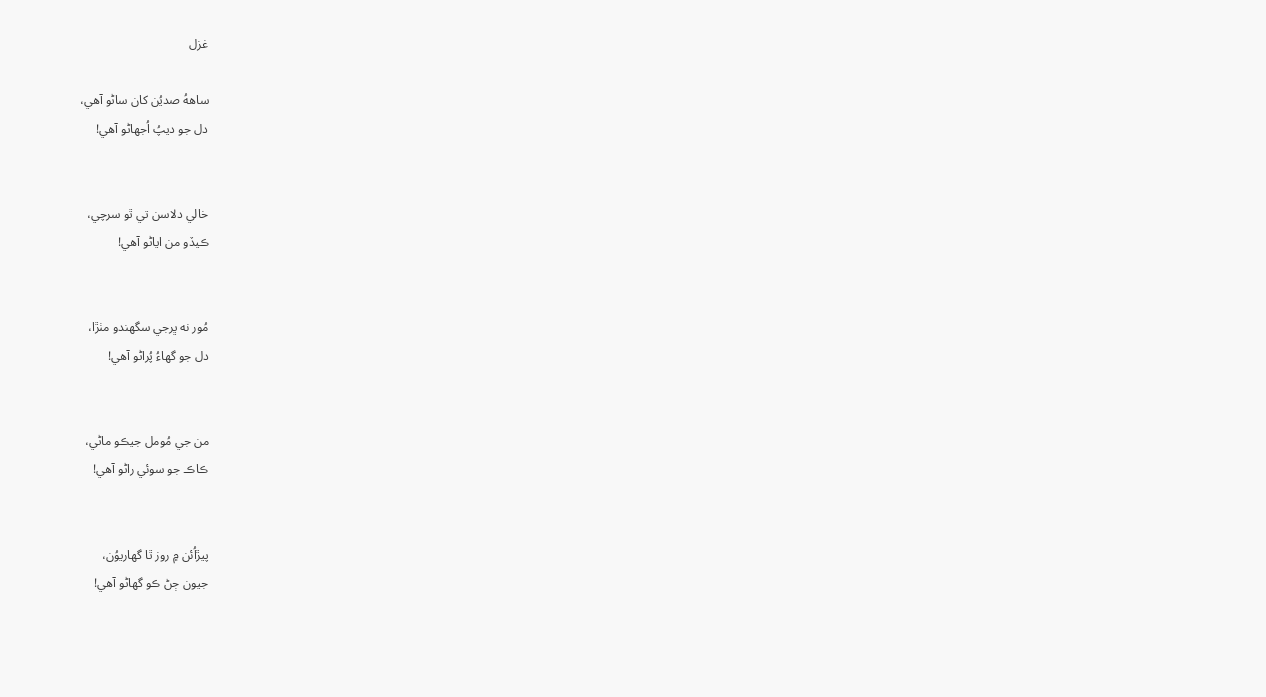غزل

ساههُ صديُن کان ساڻو آهي،
دل جو ديپُ اُجهاڻو آهي!


خالي دلاسن تي ٿو سرچي،
ڪيڏو من اياڻو آهي!


مُور نه ڀرجي سگهندو مٺڙا،
دل جو گهاءُ پُراڻو آهي!


من جي مُومل جيڪو ماڻي،
ڪاڪ جو سوئي راڻو آهي!


پيڙاُئن ۾ روز ٿا گهاريوُن،
جيون ڄڻ ڪو گهاڻو آهي!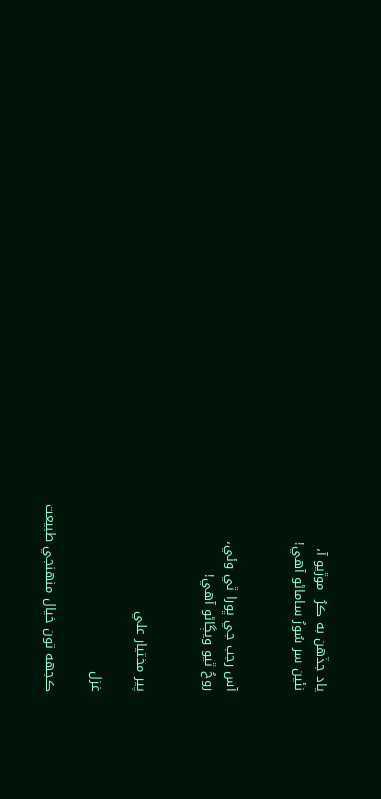ياد جڏهن به ڪرُ  موڙيو آ،
نئين سر سُورُ ساماڻو آهي!


آس رجب جي ڀورا ٿي وئي،
روحُ ٿيو ويڳاڻو آهي!


پير مختيار علي

غزل

ڪجهه تون خيال منهنجي طبيعت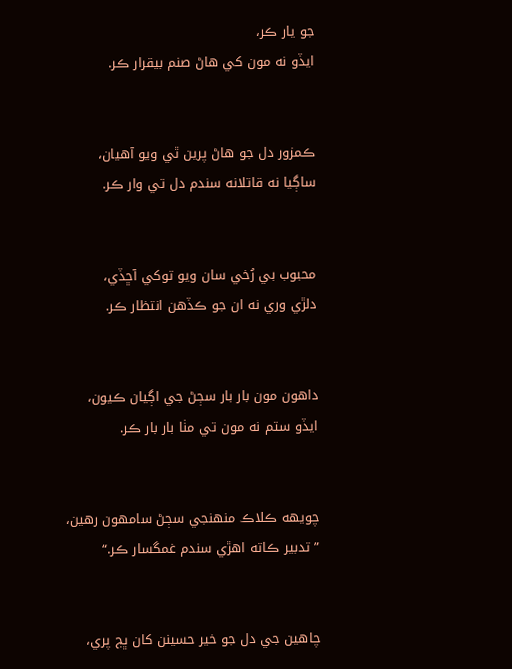جو يار ڪر،
ايڏو نه مون کي هاڻ صنم بيقرار ڪر.


ڪمزور دل جو هاڻ پرين ٿي ويو آهيان،
ساڳيا نه قاتلانه سندم دل تي وار ڪر.


محبوب بي رُخي سان ويو توکي آڇڏي،
دلڙي وري نه ان جو ڪڏهن انتظار ڪر.


داهون مون بار بار سڄڻ جي اڳيان ڪيون،
ايڏو ستم نه مون تي مٺا بار بار ڪر.


چويهه ڪلاڪ منهنجي سڄڻ سامهون رهين،
”تدبير ڪاته اهڙي سندم غمگسار ڪر.“


چاهين جي دل جو خير حسينن کان ڀڄ پري،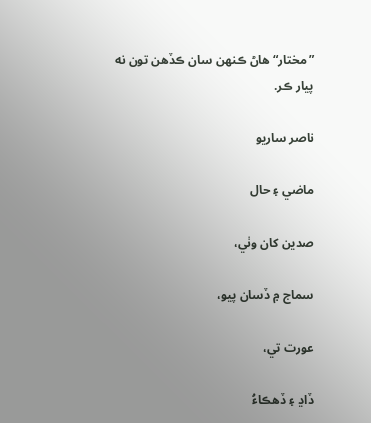”مختار“ هاڻ ڪنهن سان ڪڏهن تون نه پيار ڪر.

ناصر ساريو

ماضي ۽ حال

صدين کان وٺي،

سماج ۾ ڏسان پيو،

عورت تي،

ڏاڍ ۽ ڏهڪاءُ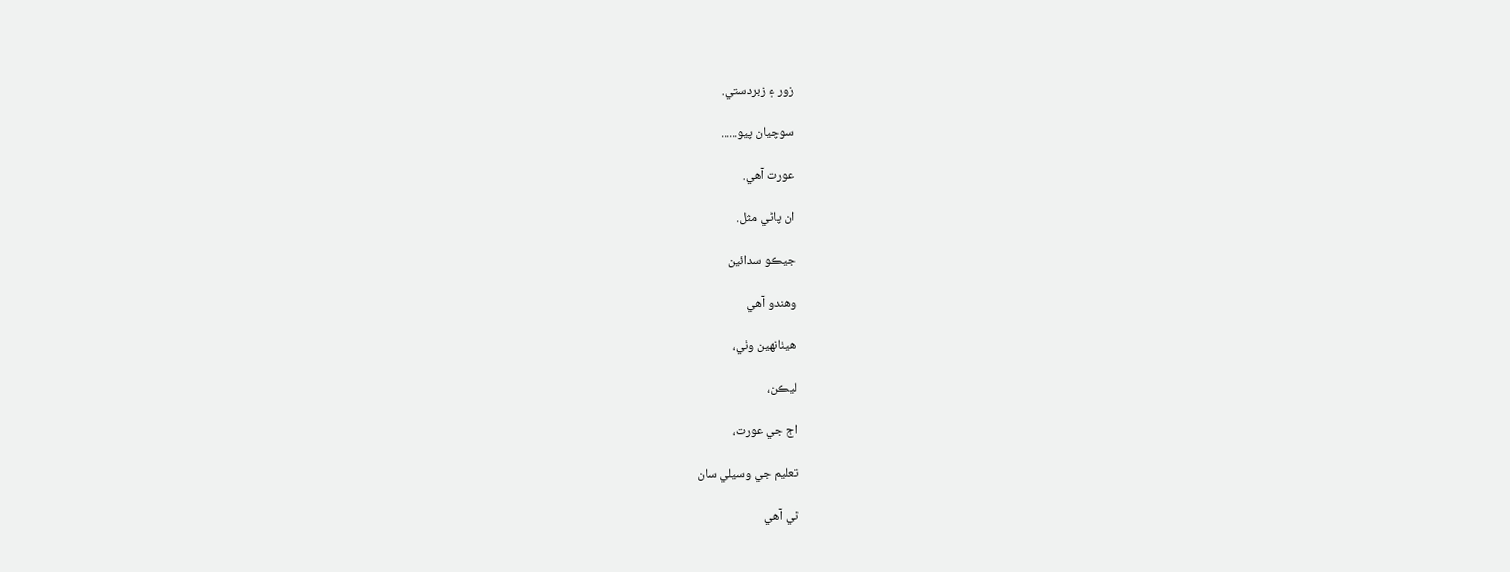زور ۽ زبردستي.

سوچيان پيو......

عورت آهي.

ان پاڻي مثل.

جيڪو سدائين

وهندو آهي

هيٺانهين وٺي،

ليڪن،

اڄ جي عورت،

تعليم جي وسيلي سان

ٿي آهي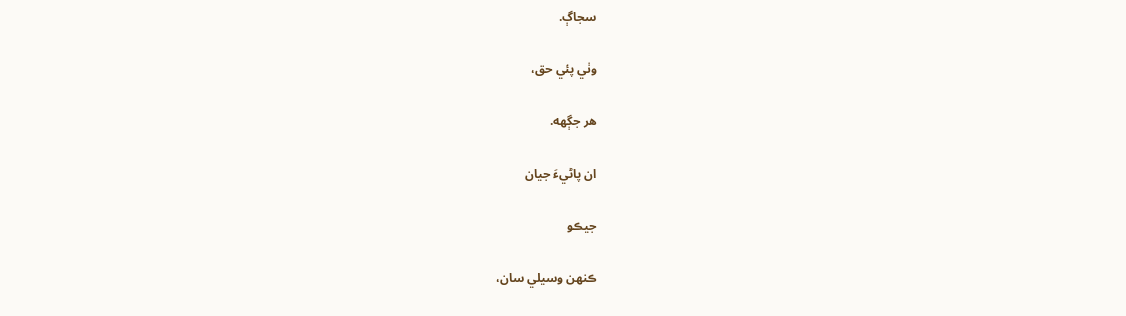سجاڳ.

وٺي پئي حق،

هر جڳهه.

ان پاڻيءَ جيان

جيڪو

ڪنهن وسيلي سان،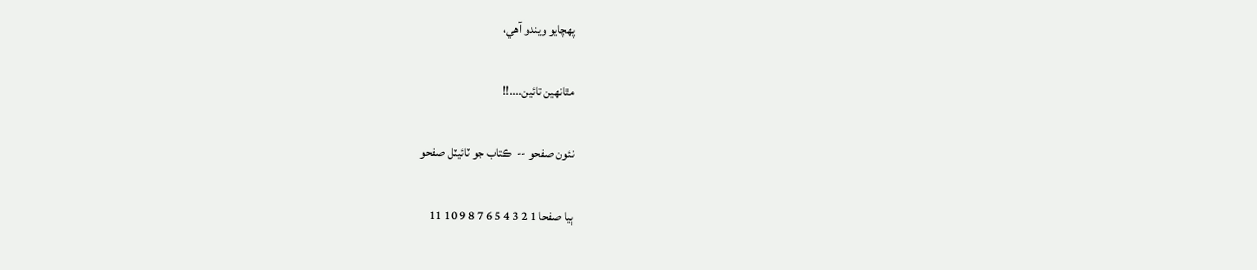پهچايو ويندو آهي،

مٿانهين تائين....!!

نئون صفحو --  ڪتاب جو ٽائيٽل صفحو

ٻيا صفحا 1 2 3 4 5 6 7 8 9 10 11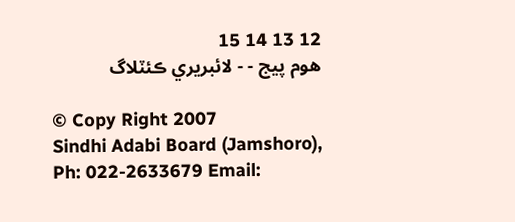12 13 14 15
هوم پيج - - لائبريري ڪئٽلاگ

© Copy Right 2007
Sindhi Adabi Board (Jamshoro),
Ph: 022-2633679 Email: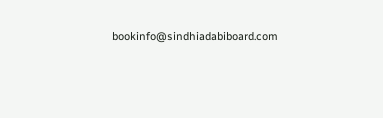bookinfo@sindhiadabiboard.com